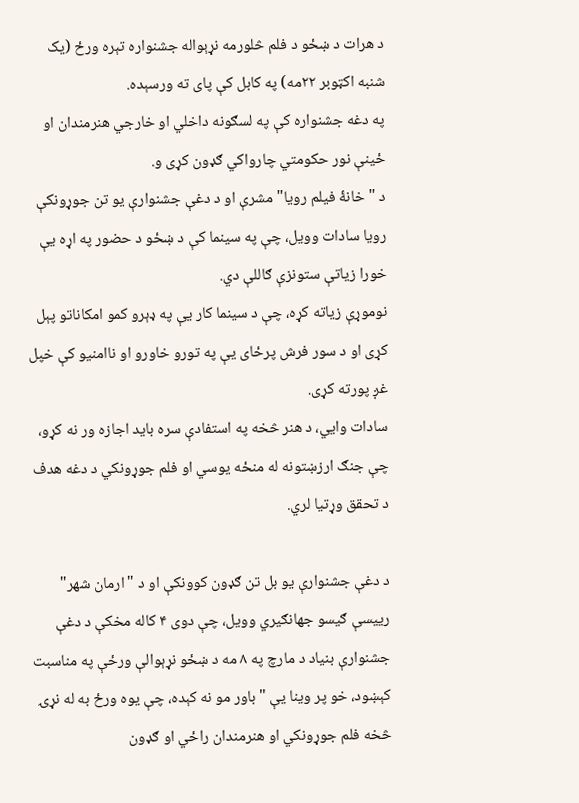د هرات د ښځو د فلم څلورمه نړېواله جشنواره تېره ورځ (یک شنبه اکټوبر ۲۲مه) په کابل کې پای ته ورسېده.
په دغه جشنواره کې په لسګونه داخلي او خارجي هنرمندان او ځينې نور حکومتي چارواکي ګډون کړی و.
د "خانۀ فیلم رویا" مشرې او د دغې جشنوارې یو تن جوړونکې رویا سادات وویل، چې په سینما کې د ښځو د حضور په اړه يې خورا زیاتې ستونزې ګاللې دي.
نوموړې زیاته کړه، چې د سینما کار يې په ډېرو کمو امکاناتو پېل کړی او د سور فرش پرځای يې په تورو خاورو او ناامنیو کې خپل غږ پورته کړی.
سادات وايي، د هنر څخه په استفادې سره باید اجازه ور نه کړو، چې جنګ ارزښتونه له منځه یوسي او فلم جوړونکي د دغه هدف د تحقق وړتیا لري.

د دغې جشنوارې یو بل تن ګډون کوونکې او د "ارمان شهر" رییسې ګیسو جهانګیري وویل، چې دوی ۴ کاله مخکې د دغې جشنوارې بنیاد د مارچ په ۸ مه د ښځو نړېوالې ورځې په مناسبت کېښود، خو پر وینا يې "باور مو نه کېده، چې یوه ورځ به له نړۍ څخه فلم جوړونکي او هنرمندان راځي او ګډون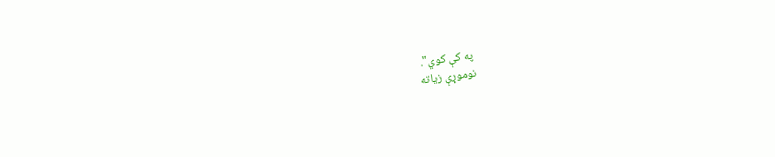په کې کوي".
نوموړې زیاته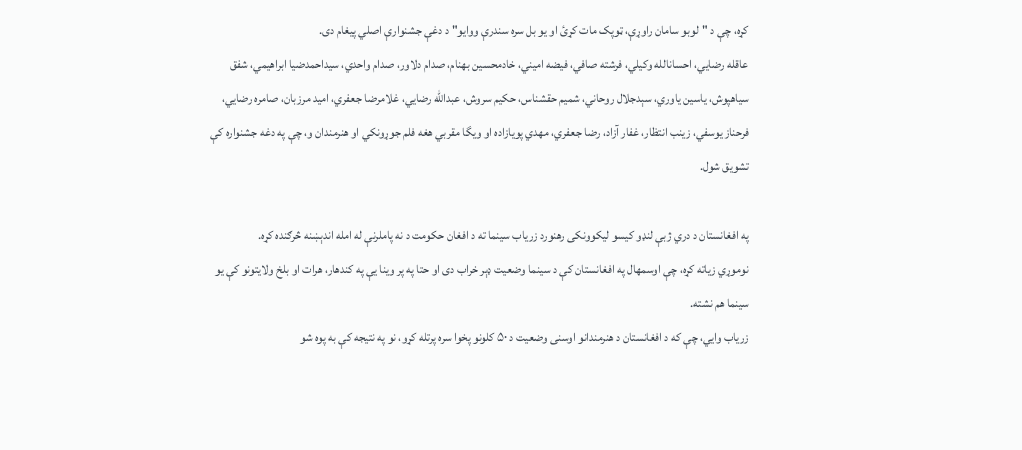کړه، چې د "لوبو سامان راوړې، ټوپک مات کړئ او یو بل سره سندرې ووایو" د دغې جشنوارې اصلي پيغام دی.
عاقله رضایي، احسانالله وکیلي، فرشته صافي، فیضه امیني، خادمحسین بهنام، صدام دلاور، صدام واحدي، سیداحمدضیا ابراهیمي، شفق سیاهپوش، یاسین یاوري، سېدجلال روحاني، شمیم حقشناس، حکیم سروش، عبدالله رضایي، غلامرضا جعفري، امید مرزبان، صامره رضایي، فرحناز یوسفي، زینب انتظار، غفار آزاد، رضا جعفري، مهدي پویازاده او ویگا مقربي هغه فلم جوړونکي او هنرمندان و، چې په دغه جشنواره کې تشویق شول.

په افغانستان د دري ژبې لنډو کیسو لیکوونکی رهنورد زریاب سینما ته د افغان حکومت د نه پاملرنې له امله اندېښنه څرګنده کړه.
نوموړي زیاته کړه، چې اوسمهال په افغانستان کې د سینما وضعیت ډېر خراب دی او حتا په پر وینا يې په کندهار، هرات او بلخ ولایتونو کې یو سینما هم نشته.
زریاب وايي، چې که د افغانستان د هنرمندانو اوسنی وضعیت د ۵۰ کلونو پخوا سره پرتله کړو، نو په نتیجه کې به پوه شو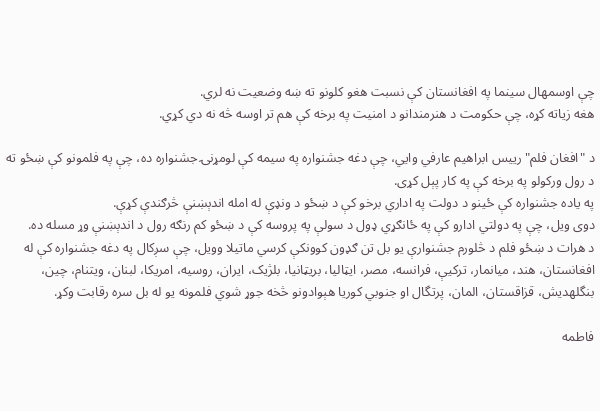چې اوسمهال سینما په افغانستان کې نسبت هغو کلونو ته ښه وضعیت نه لري.
هغه زیاته کړه، چې حکومت د هنرمندانو د امنیت په برخه کې هم تر اوسه څه نه دي کړي.

د "افغان فلم" رییس ابراهیم عارفي وايي، چې دغه جشنواره په سیمه کې لومړنۍ جشنواره ده، چې په فلمونو کې ښځو ته د رول ورکولو په برخه کې په کار پېل کړی.
په یاده جشنواره کې ځينو د دولت په اداري برخو کې د ښځو د ونډې له امله اندېښنې څرګندې کړې.
دوی ویل، چې په دولتي ادارو کې په ځانګړي ډول د سولې په پروسه کې د ښځو کم رنګه رول د اندېښنې وړ مسله ده.
د هرات د ښځو فلم د څلورم جشنوارې یو بل تن ګډون کوونکې کرسي ماتیلا وویل، چې سږکال په دغه جشنواره کې له افغانستان، هند، میانمار، ترکیې، فرانسه، مصر، ایټالیا، بریټانیا، بلژیک، ایران، روسیه، امریکا، لبنان، ویتنام، چین، بنگلهدیش، قزاقستان، المان، پرتگال او جنوبي کوریا هېوادونو څخه جوړ شوي فلمونه یو له بل سره رقابت وکړ.

فاطمه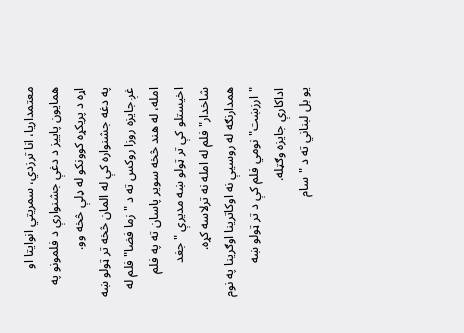معتمداریا، انا ترزدي، سمریتي انوایتا او همایون پاییز د دغې جشنوارې د فلمونو په اړه د پریکړه کوونکو له ډلې څخه وو.
په دغه جشنواره کې له المان څخه تر ټولو ښه غږ جایزه روزا روکس ته د "زما فضا" فلم له امله، له هند څخه سویر پاسان ته په فلم اخیستلو کې تر ټولو ښه مدیرې "جغد شاخدار" فلم له امله نه ترلاسه کړه.
همدارنګه له روسیې نه اوکاترینا اوګرینا په نوم "ارزښت" نومي فلم کې د تر ټولو ښه اداکارې جایزه وګټله.
یو بل لبناني ته د "سام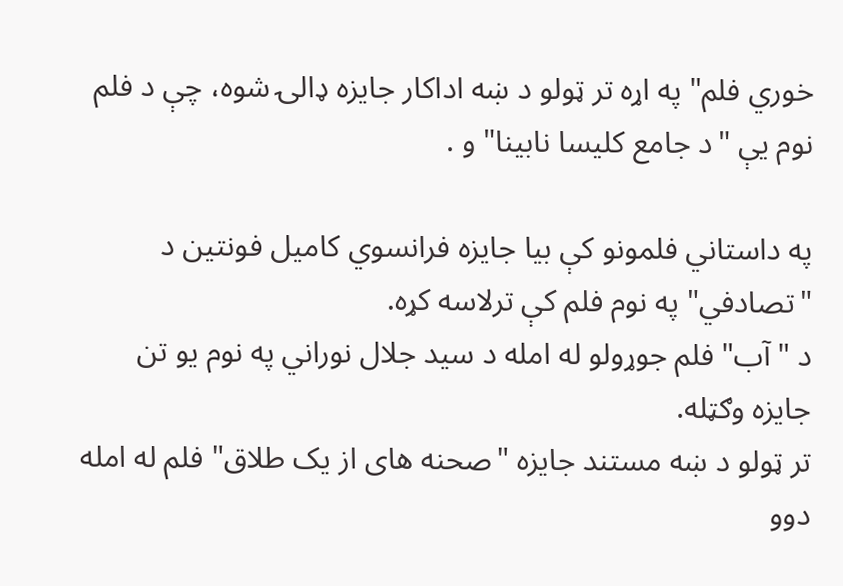خوري فلم" په اړه تر ټولو د ښه اداکار جایزه ډالۍ شوه، چې د فلم نوم يې "د جامع کلیسا نابینا" و .

په داستاني فلمونو کې بیا جایزه فرانسوي کامیل فونتین د "تصادفي" په نوم فلم کې ترلاسه کړه.
د "آب" فلم جوړولو له امله د سید جلال نوراني په نوم یو تن جایزه وګټله.
تر ټولو د ښه مستند جایزه "صحنه های از یک طلاق" فلم له امله دوو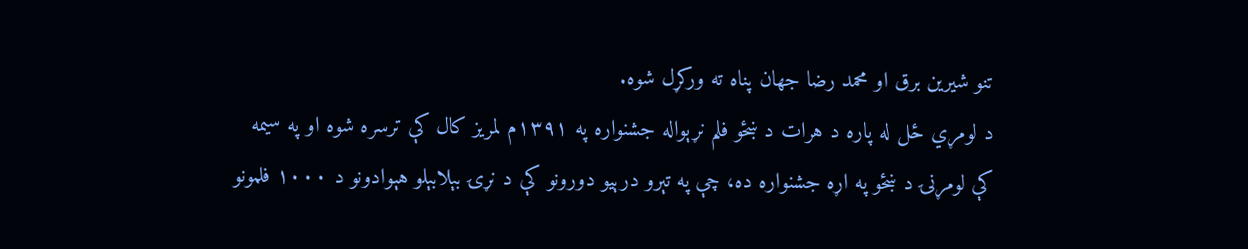تنو شیرین برق او محمد رضا جهان پناه ته ورکړل شوه.
د لومړي ځل له پاره د هرات د ښځو فلم نړېواله جشنواره په ۱۳۹۱م لمریز کال کې ترسره شوه او په سیمه کې لومړنۍ د ښځو په اړه جشنواره ده، چې په تېرو درېيو دورونو کې د نړۍ بېلابېلو هېوادونو د ۱۰۰۰ فلمونو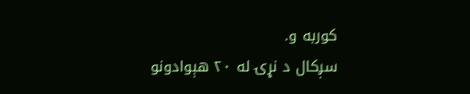کوربه و.
سږکال د نړۍ له ۲۰ هېوادونو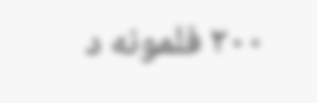۲۰۰ فلمونه د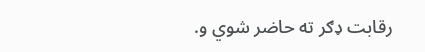رقابت ډګر ته حاضر شوي و.